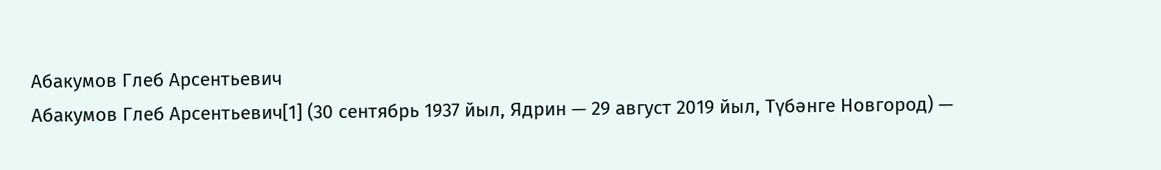Абакумов Глеб Арсентьевич
Абакумов Глеб Арсентьевич[1] (30 сентябрь 1937 йыл, Ядрин — 29 август 2019 йыл, Түбәнге Новгород) —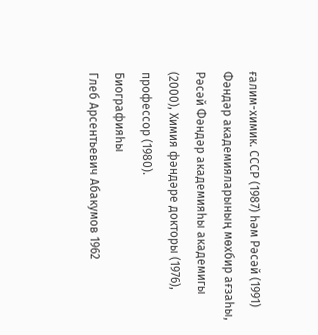ғалим-химик. СССР (1987) һәм Рәсәй (1991) Фәндәр академияларының мөхбир ағзаһы, Рәсәй Фәндәр академияһы академигы (2000), Химия фәндәре докторы (1976), профессор (1980).
Биографияһы
Глеб Арсентьевич Абакумов 1962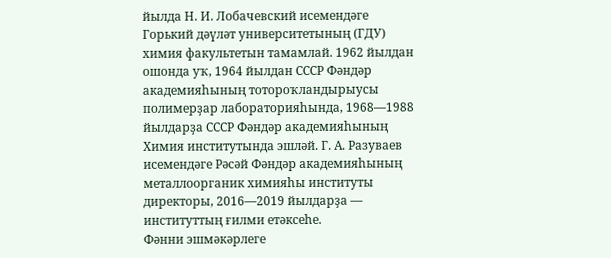йылда Н. И. Лобачевский исемендәге Горький дәүләт университетының (ГДУ) химия факультетын тамамлай. 1962 йылдан ошонда уҡ, 1964 йылдан СССР Фәндәр академияһының тотороҡландырыусы полимерҙар лабораторияһында, 1968—1988 йылдарҙа СССР Фәндәр академияһының Химия институтында эшләй. Г. А. Разуваев исемендәге Рәсәй Фәндәр академияһының металлоорганик химияһы институты директоры, 2016—2019 йылдарҙа — институттың ғилми етәксеһе.
Фәнни эшмәкәрлеге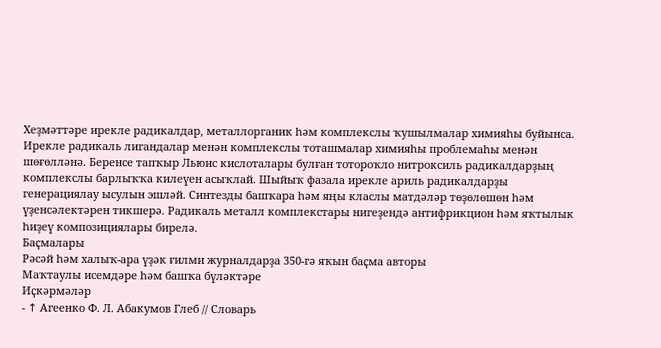Хеҙмәттәре ирекле радикалдар, металлорганик һәм комплекслы ҡушылмалар химияһы буйынса. Ирекле радикаль лигандалар менән комплекслы тоташмалар химияһы проблемаһы менән шөғөлләнә. Беренсе тапҡыр Льюис кислоталары булған тотороҡло нитроксиль радикалдарҙың комплекслы барлыҡҡа килеүен асыҡлай. Шыйыҡ фазала ирекле ариль радикалдарҙы генерациялау ысулын эшләй. Синтезды башҡара һәм яңы класлы матдәләр төҙөлөшөн һәм үҙенсәлектәрен тикшерә. Радикаль металл комплекстары нигеҙендә антифрикцион һәм яҡтылык һиҙеү композициялары бирелә.
Баҫмалары
Рәсәй һәм халыҡ-ара үҙәк ғилми журналдарҙа 350-гә яҡын баҫма авторы
Маҡтаулы исемдәре һәм башҡа бүләктәре
Иҫкәрмәләр
- ↑ Агеенко Ф. Л. Абакумов Глеб // Словарь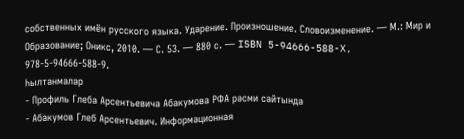собственных имён русского языка. Ударение. Произношение. Словоизменение. — М.: Мир и Образование; Оникс, 2010. — С. 53. — 880 с. — ISBN 5-94666-588-X, 978-5-94666-588-9.
Һылтанмалар
- Профиль Глеба Арсентьевича Абакумова РФА рәсми сайтында
- Абакумов Глеб Арсентьевич. Информационная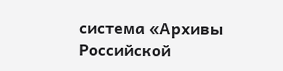система «Архивы Российской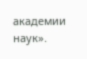академии наук».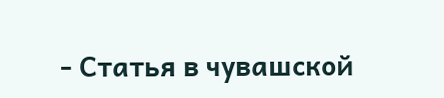- Статья в чувашской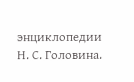энциклопедии Н. С. Головина.